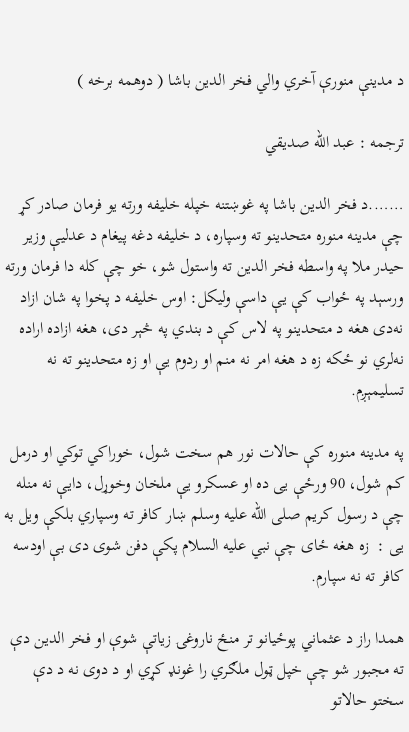د مدینې منورې آخري والي فخر الدین باشا ( دوهمه برخه )

ترجمه : عبد الله صدیقي

…….د فخر الدین باشا په غوښتنه خپله خلیفه ورته یو فرمان صادر کړ چې مدینه منوره متحدینو ته وسپاره، د خلیفه دغه پیغام د عدلیې وزیر حیدر ملا په واسطه فخر الدین ته واستول شو، خو چې کله دا فرمان ورته ورسېد په ځواب کې یې داسې ولیکل: اوس خلیفه د پخوا په شان ازاد نه‌دی هغه د متحدینو په لاس کې د بندي په څېر دی، هغه ازاده اراده نه‌لري نو ځکه زه د هغه امر نه منم او ردوم یې او زه متحدینو ته نه تسلیمېږم.

په مدینه منوره کې حالات نور هم سخت شول، خوراکي توکي او درمل کم شول، 90 ورځې یی ده او عسکرو یې ملخان وخوړل، دایې نه منله چې د رسول کریم صلی الله علیه وسلم ښار کافر ته وسپاري بلکې ویل به یی :  زه هغه ځای چې نبي علیه السلام پکې دفن شوی دی بې اودسه کافر ته نه سپارم.

همدا راز د عثماني پوځیانو تر منځ ناروغۍ زیاتې شوې او فخر الدین دې ته مجبور شو چې خپل ټول ملګري را غونډ کړي او د دوی نه د دې سختو حالاتو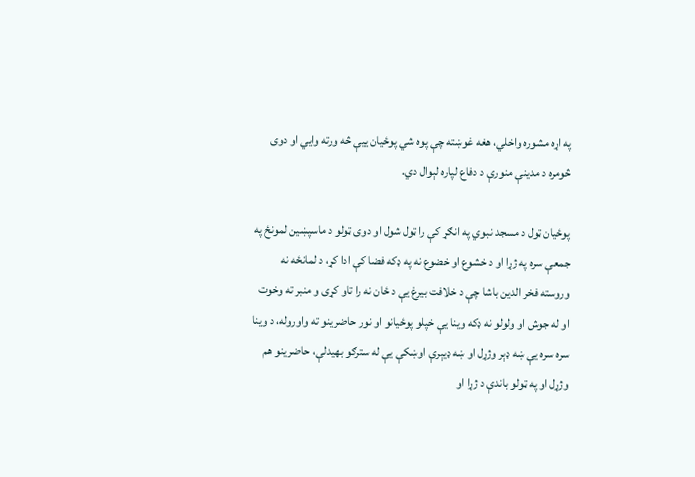په اړه مشوره واخلي، هغه غوښته چې پوه شي پوځیان ییې څه ورته وایي او دوی څومره د مدینې منورې د دفاع لپاره لېوال دي.

پوځیان ټول د مسجد نبوي په انګړ کې را ټول شول او دوی ټولو د ماسپښین لمونځ په جمعې سره په ژړا او د خشوع او خضوع نه په ډکه فضا کې ادا کړ، د لمانځه نه وروسته فخر الدین باشا چې د خلافت بیرغ یې د ځان نه را تاو کړی و منبر ته وخوت او له جوش او ولولو نه ډکه وینا یې خپلو پوځیانو او نور حاضرینو ته واوروله، د وینا سره سره یې ښه ډېر وژړل او ښه ډیېرې اوښکې یې له سترګو بهیدلې، حاضرینو هم وژړل او په ټولو باندې د ژړا او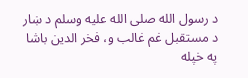د رسول الله صلی الله علیه وسلم د ښار د مستقبل غم غالب و، فخر الدین باشا په خپله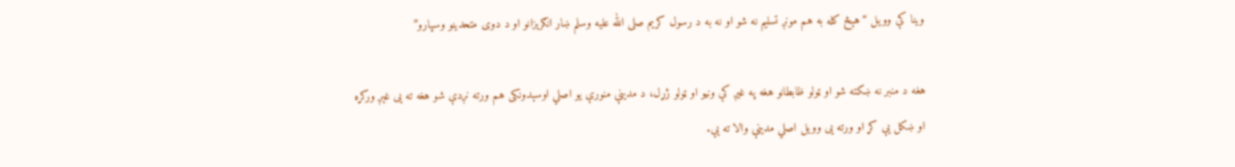وینا کې وویل “هېڅ کله به هم مونږ تسلیم نه شو او نه به د رسول کریم صلی الله علیه وسلم ښار انګرېزانو او د دوی متحدینو وسپارو”

هغه د منبر نه ښکته شو او ټولو ظابطانو هغه په غیږ کې ونیو او ټولو ژړل، د مدینې منورې یو اصلي اوسېدونکی هم ورته نږدې شو هغه ته یی غېږ ورکړه او ښکل یې کړ او ورته یی وویل اصلي مدینې والا ته یې.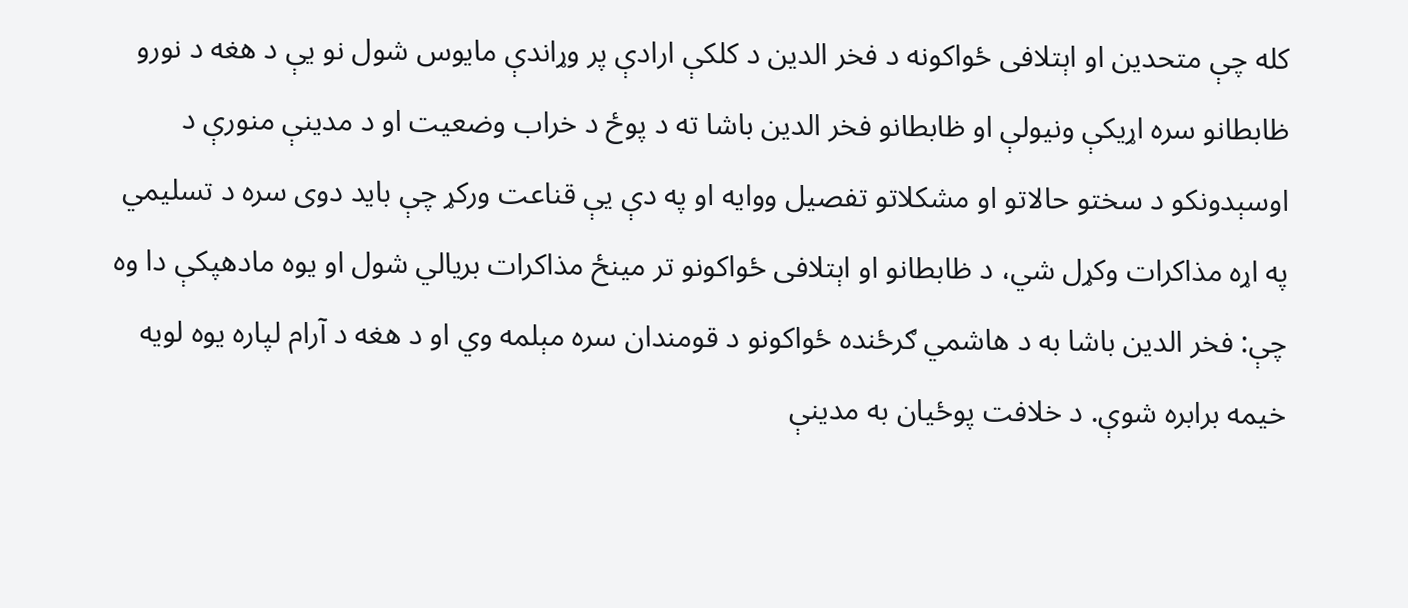کله چې متحدین او اېتلافی ځواکونه د فخر الدین د کلکې ارادې پر وړاندې مایوس شول نو یې د هغه د نورو ظابطانو سره اړیکې ونیولې او ظابطانو فخر الدین باشا ته د پوځ د خراب وضعیت او د مدینې منورې د اوسېدونکو د سختو حالاتو او مشکلاتو تفصیل ووایه او په دې یې قناعت ورکړ چې باید دوی سره د تسلیمي په اړه مذاکرات وکړل شي، د ظابطانو او اېتلافی ځواکونو تر مینځ مذاکرات بریالي شول او یوه مادهپکې دا وه چې: فخر الدین باشا به د هاشمي ګرځنده ځواکونو د قومندان سره مېلمه وي او د هغه د آرام لپاره یوه لویه خیمه برابره شوې. د خلافت پوځیان به مدینې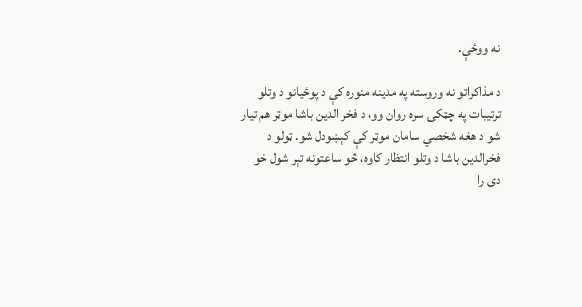نه ووځې.

د مذاکراتو نه وروسته په مدینه منوره کې د پوځیانو د وتلو ترتیبات په چټکۍ سره روان وو، د فخر الدین باشا موټر هم تیار شو د هغه شخصي سامان موټر کې کېښودل شو. ټولو د فخرالدین باشا د وتلو انتظار کاوه، څو ساعتونه تېر شول خو دی را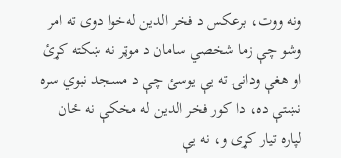ونه ووت، برعکس د فخر الدین له‌خوا دوی ته امر وشو چې زما شخصي سامان د موټر نه ښکته کړئ او هغې ودانۍ ته یې یوسئ چې د مسجد نبوي سره نښتې ده، دا کور فخر الدین له مخکې نه ځان لپاره تیار کړی و، نه یې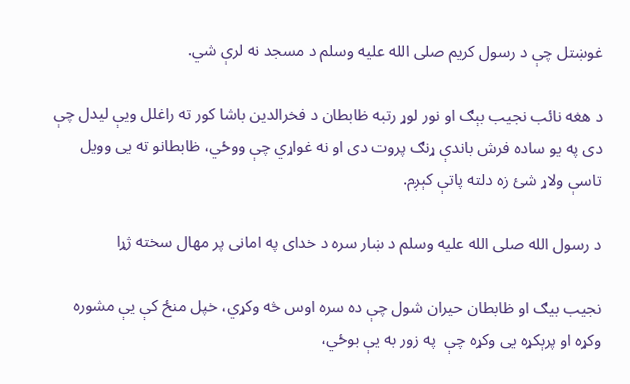غوښتل چې د رسول کریم صلی الله علیه وسلم د مسجد نه لرې شي.

د هغه نائب نجیب بېګ او نور لوړ رتبه ظابطان د فخرالدین باشا کور ته راغلل ویې لیدل چې دی په یو ساده فرش باندې ړنګ پروت دی او نه غواړي چې ووځي، ظابطانو ته یی وویل تاسې ولاړ شئ زه دلته پاتې کېږم.

د رسول الله صلی الله علیه وسلم د ښار سره د خدای په امانی پر مهال سخته ژړا

نجیب بیګ او ظابطان حیران شول چې ده سره اوس څه وکړي، خپل منځ کې یې مشوره وکړه او پرېکړه یی وکړه چې  په زور به یې بوځي،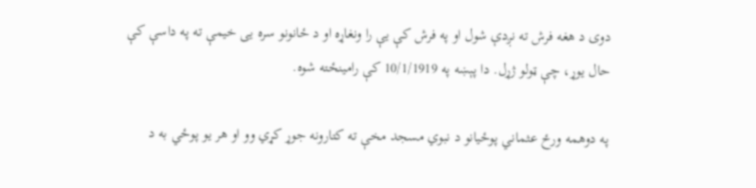دوی د هغه فرش ته نږدې شول او په فرش کې یې را ونغاړه او د ځانونو سره یی خیمې ته په داسې کې حال یوړ، چې ټولو ژړل. دا پېښه په 10/1/1919 کې رامینځته شوه.

په دوهمه ورځ عثماني پوځیانو د نبوي مسجد مخې ته کتارونه جوړ کړي وو او هر یو پوځي به د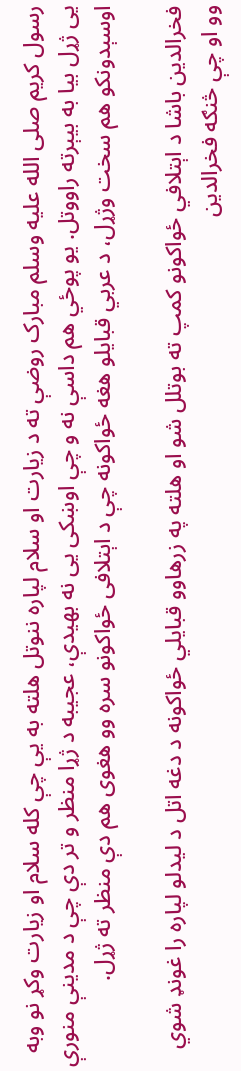رسول کریم صلی الله علیه وسلم مبارک روضې ته د زیارت او سلام لپاره ننوتل هلته به یې چې کله سلام او زیارت وکړ نو وبه یی ژړل بیا به بیېرته راووتل. یو پوځي هم داسې نه و چې اوښکی یی نه بهیدې، عجیبه د ژړا منظر و تر دې چې د مدینې منورې اوسېدونکو هم سخت وژړل، د عربي قبایلو هغه ځواکونه چې د اېتلافی ځواکونو سره وو هغوی هم دې منظر ته ژړل.

فخرالدین باشا د اېتلافي ځواکونو کمپ ته بوتلل شو او هلته په زرهاوو قبایلي ځواکونه د دغه اتل د لیدلو لپاره را غونډ شوي وو او چې څنګه فخرالدین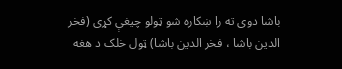باشا دوی ته را ښکاره شو ټولو چیغې کړی (فخر الدین باشا ، فخر الدین باشا) ټول خلک د هغه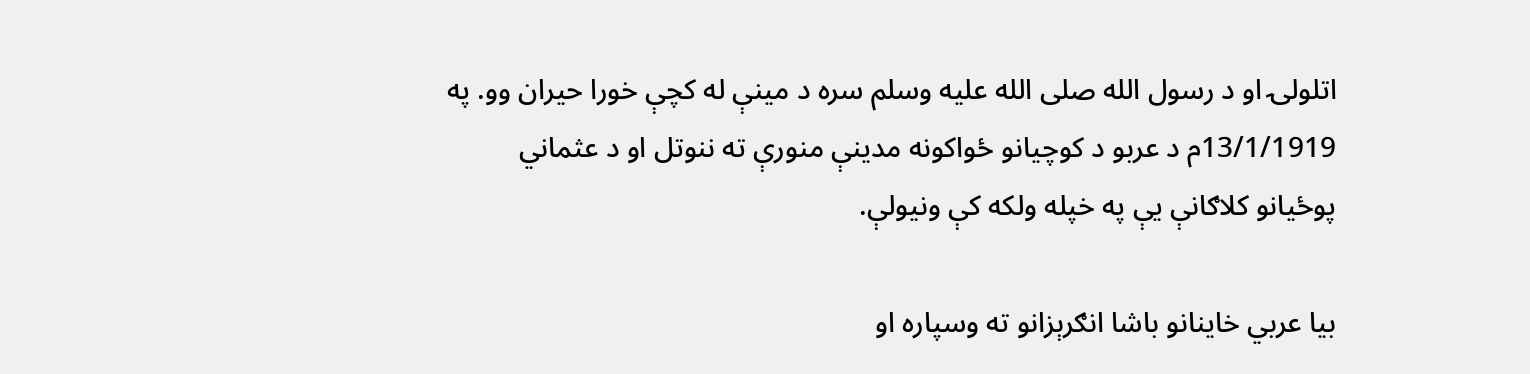اتلولۍ او د رسول الله صلی الله علیه وسلم سره د مینې له کچې خورا حیران وو. په 13/1/1919م د عربو د کوچیانو ځواکونه مدینې منورې ته ننوتل او د عثماني پوځیانو کلاګانې یې په خپله ولکه کې ونیولې.

بیا عربي خاینانو باشا انګرېزانو ته وسپاره او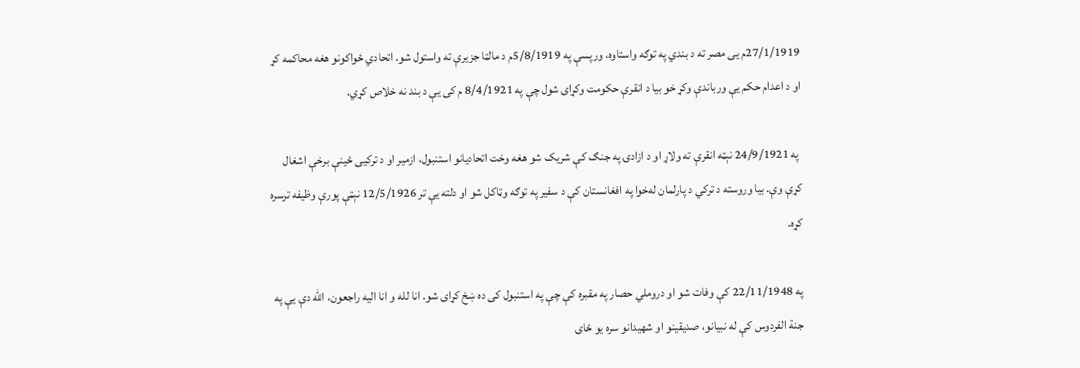27/1/1919م یی مصر ته د بندي په توګه واستاوه، ورپسې په 5/8/1919م د مالټا جزیرې ته واستول شو. اتحادي ځواکونو هغه محاکمه کړ او د اعدام حکم یې ورباندې وکړ خو بیا د انقرې حکومت وکړای شول چې په 8/4/1921 م کی یې د بند نه خلاص کړي.

 په 24/9/1921 نېټه انقرې ته ولاړ او د ازادۍ په جنګ کې شریک شو هغه وخت اتحادیانو استنبول، ازمیر او د ترکیی ځینې برخې اشغال کړې وې. بیا وروسته د ترکي د پارلمان له‌خوا په افغانستان کې د سفیر په توګه وټاکل شو او دلته یې تر 12/5/1926 نېټې پورې وظیفه ترسره کړه.

په 22/11/1948 کې وفات شو او دروملي حصار په مقبره کې چې په استنبول کی ده ښخ کړای شو. انا لله و انا الیه راجعون، الله دې یې په جنة الفردوس کې له نبیانو، صدیقینو او شهیدانو سره یو ځای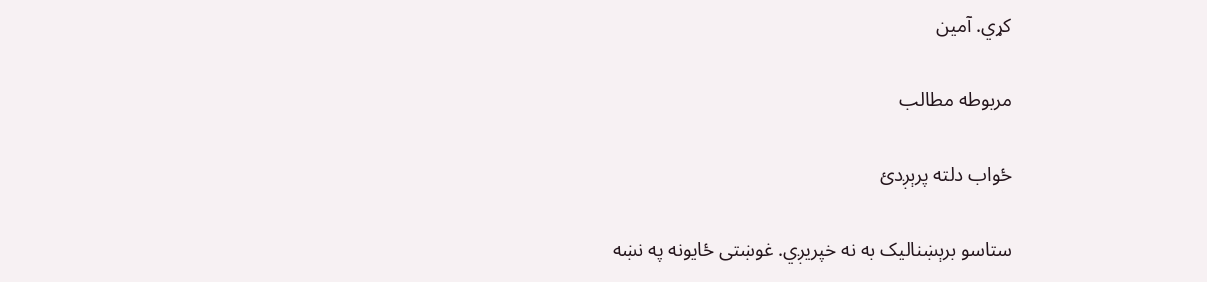کړي. آمین

مربوطه مطالب

ځواب دلته پرېږدئ

ستاسو برېښناليک به نه خپريږي. غوښتى ځایونه په نښه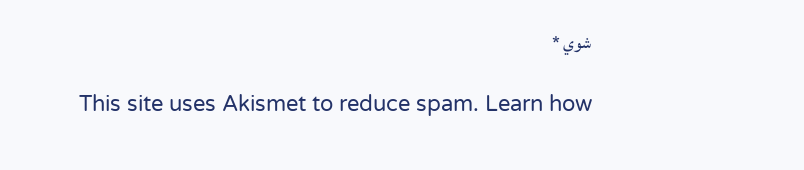شوي *

This site uses Akismet to reduce spam. Learn how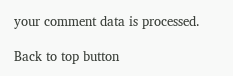your comment data is processed.

Back to top button